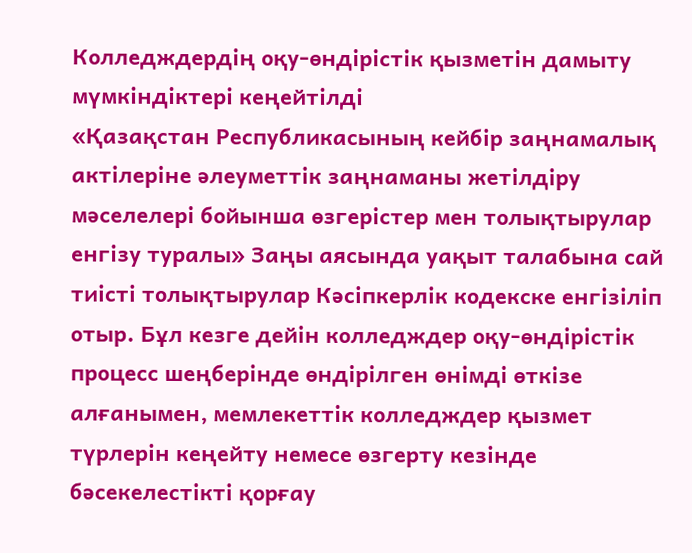Колледждердің оқу-өндірістік қызметін дамыту мүмкіндіктері кеңейтілді
«Қазақстан Республикасының кейбір заңнамалық актілеріне әлеуметтік заңнаманы жетілдіру мәселелері бойынша өзгерістер мен толықтырулар енгізу туралы» Заңы аясында уақыт талабына сай тиісті толықтырулар Кәсіпкерлік кодекске енгізіліп отыр. Бұл кезге дейін колледждер оқу-өндірістік процесс шеңберінде өндірілген өнімді өткізе алғанымен, мемлекеттік колледждер қызмет түрлерін кеңейту немесе өзгерту кезінде бәсекелестікті қорғау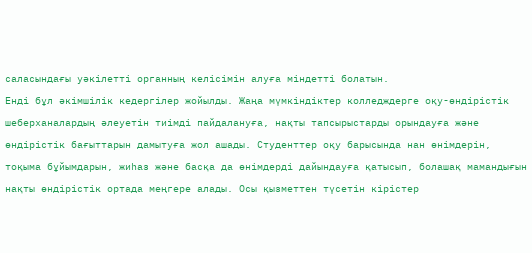саласындағы уәкілетті органның келісімін алуға міндетті болатын.
Енді бұл әкімшілік кедергілер жойылды. Жаңа мүмкіндіктер колледждерге оқу-өндірістік шеберханалардың әлеуетін тиімді пайдалануға, нақты тапсырыстарды орындауға және өндірістік бағыттарын дамытуға жол ашады. Студенттер оқу барысында нан өнімдерін, тоқыма бұйымдарын, жиһаз және басқа да өнімдерді дайындауға қатысып, болашақ мамандығын нақты өндірістік ортада меңгере алады. Осы қызметтен түсетін кірістер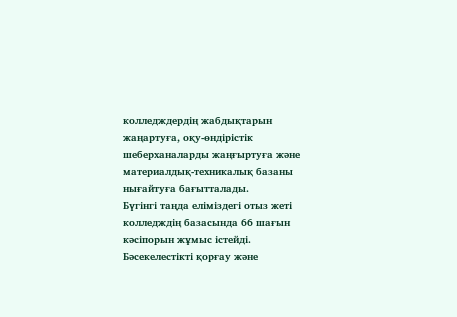колледждердің жабдықтарын жаңартуға, оқу-өндірістік шеберханаларды жаңғыртуға және материалдық-техникалық базаны нығайтуға бағытталады.
Бүгінгі таңда еліміздегі отыз жеті колледждің базасында 66 шағын кәсіпорын жұмыс істейді. Бәсекелестікті қорғау және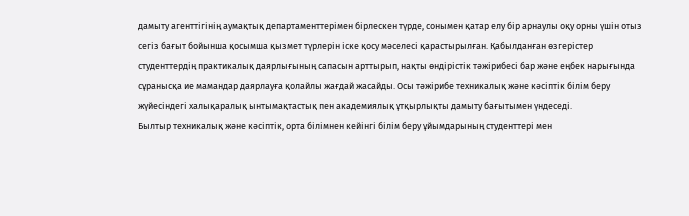дамыту агенттігінің аумақтық департаменттерімен бірлескен түрде, сонымен қатар елу бір арнаулы оқу орны үшін отыз сегіз бағыт бойынша қосымша қызмет түрлерін іске қосу мәселесі қарастырылған. Қабылданған өзгерістер студенттердің практикалық даярлығының сапасын арттырып, нақты өндірістік тәжірибесі бар және еңбек нарығында сұранысқа ие мамандар даярлауға қолайлы жағдай жасайды. Осы тәжірибе техникалық және кәсіптік білім беру жүйесіндегі халықаралық ынтымақтастық пен академиялық ұтқырлықты дамыту бағытымен үндеседі.
Былтыр техникалық және кәсіптік, орта білімнен кейінгі білім беру ұйымдарының студенттері мен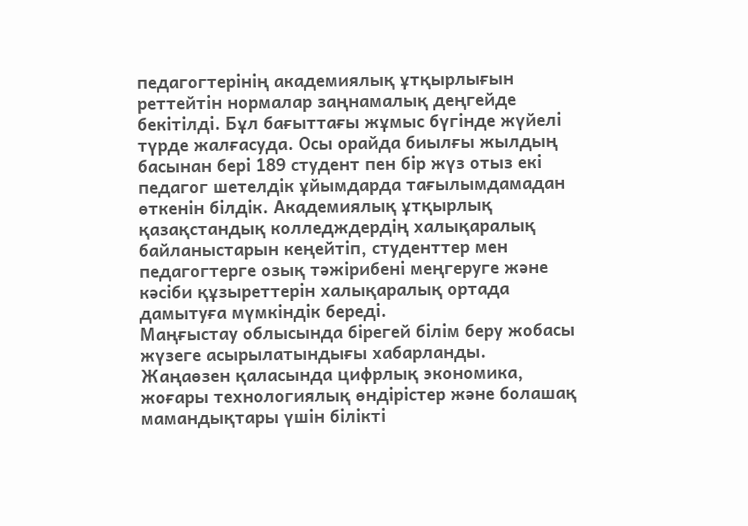педагогтерінің академиялық ұтқырлығын реттейтін нормалар заңнамалық деңгейде бекітілді. Бұл бағыттағы жұмыс бүгінде жүйелі түрде жалғасуда. Осы орайда биылғы жылдың басынан бері 189 студент пен бір жүз отыз екі педагог шетелдік ұйымдарда тағылымдамадан өткенін білдік. Академиялық ұтқырлық қазақстандық колледждердің халықаралық байланыстарын кеңейтіп, студенттер мен педагогтерге озық тәжірибені меңгеруге және кәсіби құзыреттерін халықаралық ортада дамытуға мүмкіндік береді.
Маңғыстау облысында бірегей білім беру жобасы жүзеге асырылатындығы хабарланды. Жаңаөзен қаласында цифрлық экономика, жоғары технологиялық өндірістер және болашақ мамандықтары үшін білікті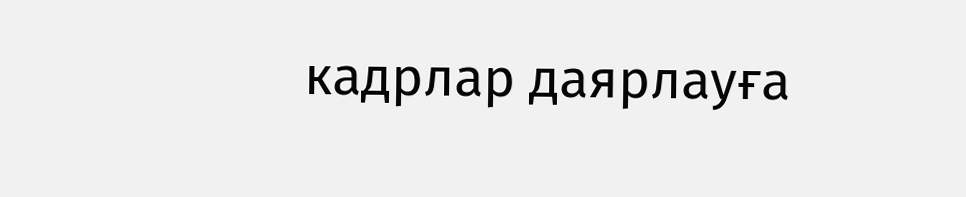кадрлар даярлауға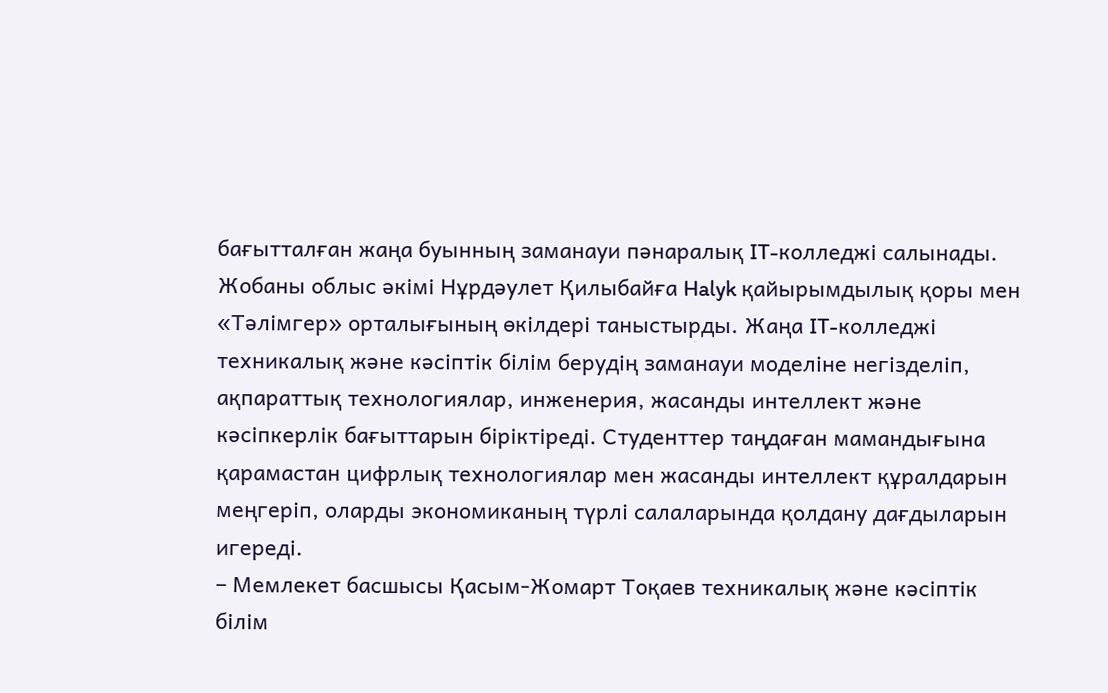бағытталған жаңа буынның заманауи пәнаралық IT-колледжі салынады. Жобаны облыс әкімі Нұрдәулет Қилыбайға Halyk қайырымдылық қоры мен «Тәлімгер» орталығының өкілдері таныстырды. Жаңа IT-колледжі техникалық және кәсіптік білім берудің заманауи моделіне негізделіп, ақпараттық технологиялар, инженерия, жасанды интеллект және кәсіпкерлік бағыттарын біріктіреді. Студенттер таңдаған мамандығына қарамастан цифрлық технологиялар мен жасанды интеллект құралдарын меңгеріп, оларды экономиканың түрлі салаларында қолдану дағдыларын игереді.
– Мемлекет басшысы Қасым-Жомарт Тоқаев техникалық және кәсіптік білім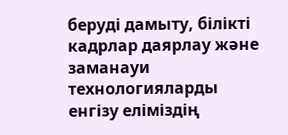беруді дамыту, білікті кадрлар даярлау және заманауи технологияларды енгізу еліміздің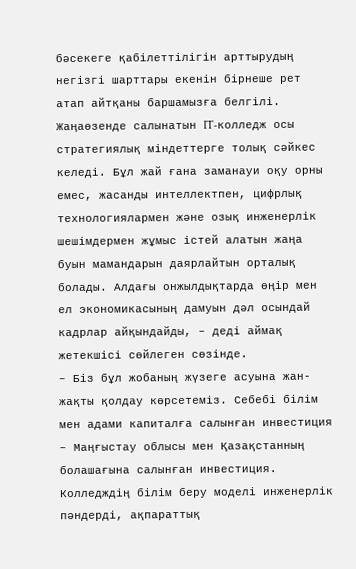бәсекеге қабілеттілігін арттырудың негізгі шарттары екенін бірнеше рет атап айтқаны баршамызға белгілі. Жаңаөзенде салынатын IT-колледж осы стратегиялық міндеттерге толық сәйкес келеді. Бұл жай ғана заманауи оқу орны емес, жасанды интеллектпен, цифрлық технологиялармен және озық инженерлік шешімдермен жұмыс істей алатын жаңа буын мамандарын даярлайтын орталық болады. Алдағы онжылдықтарда өңір мен ел экономикасының дамуын дәл осындай кадрлар айқындайды, – деді аймақ жетекшісі сөйлеген сөзінде.
– Біз бұл жобаның жүзеге асуына жан-жақты қолдау көрсетеміз. Себебі білім мен адами капиталға салынған инвестиция – Маңғыстау облысы мен Қазақстанның болашағына салынған инвестиция. Колледждің білім беру моделі инженерлік пәндерді, ақпараттық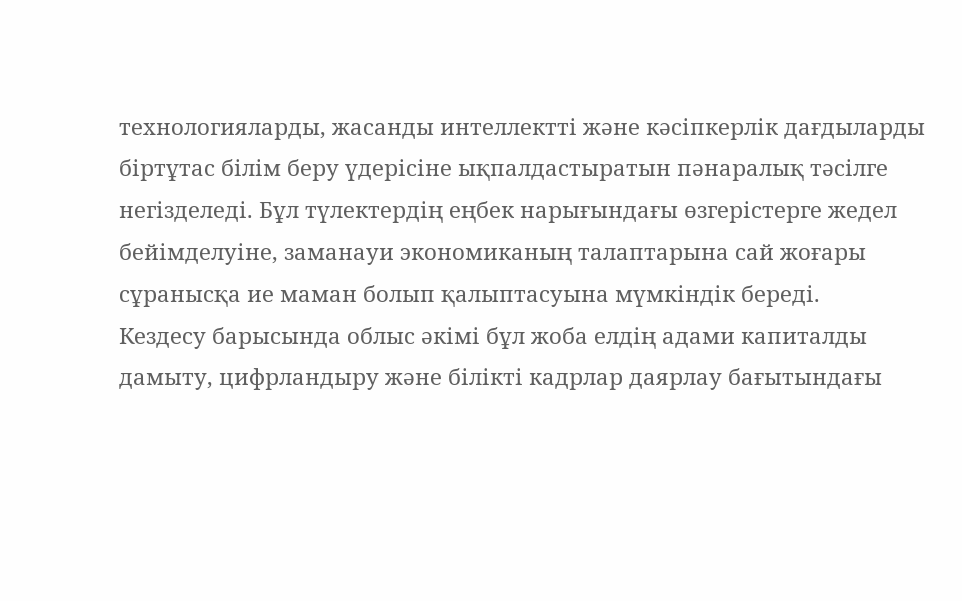технологияларды, жасанды интеллектті және кәсіпкерлік дағдыларды біртұтас білім беру үдерісіне ықпалдастыратын пәнаралық тәсілге негізделеді. Бұл түлектердің еңбек нарығындағы өзгерістерге жедел бейімделуіне, заманауи экономиканың талаптарына сай жоғары сұранысқа ие маман болып қалыптасуына мүмкіндік береді.
Кездесу барысында облыс әкімі бұл жоба елдің адами капиталды дамыту, цифрландыру және білікті кадрлар даярлау бағытындағы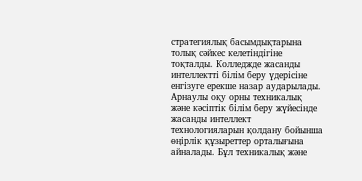стратегиялық басымдықтарына толық сәйкес келетіндігіне тоқталды. Колледжде жасанды интеллектті білім беру үдерісіне енгізуге ерекше назар аударылады. Арнаулы оқу орны техникалық және кәсіптік білім беру жүйесінде жасанды интеллект технологияларын қолдану бойынша өңірлік құзыреттер орталығына айналады. Бұл техникалық және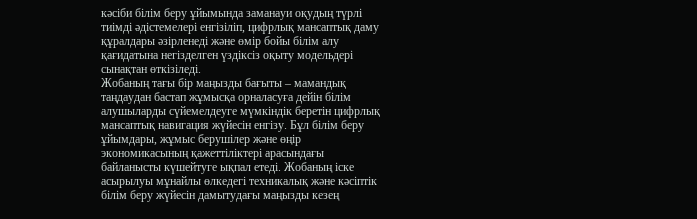кәсіби білім беру ұйымында заманауи оқудың түрлі тиімді әдістемелері енгізіліп, цифрлық мансаптық даму құралдары әзірленеді және өмір бойы білім алу қағидатына негізделген үздіксіз оқыту модельдері сынақтан өткізіледі.
Жобаның тағы бір маңызды бағыты – мамандық таңдаудан бастап жұмысқа орналасуға дейін білім алушыларды сүйемелдеуге мүмкіндік беретін цифрлық мансаптық навигация жүйесін енгізу. Бұл білім беру ұйымдары, жұмыс берушілер және өңір экономикасының қажеттіліктері арасындағы байланысты күшейтуге ықпал етеді. Жобаның іске асырылуы мұнайлы өлкедегі техникалық және кәсіптік білім беру жүйесін дамытудағы маңызды кезең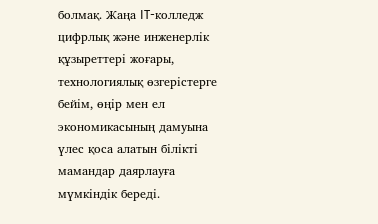болмақ. Жаңа IT-колледж цифрлық және инженерлік құзыреттері жоғары, технологиялық өзгерістерге бейім, өңір мен ел экономикасының дамуына үлес қоса алатын білікті мамандар даярлауға мүмкіндік береді.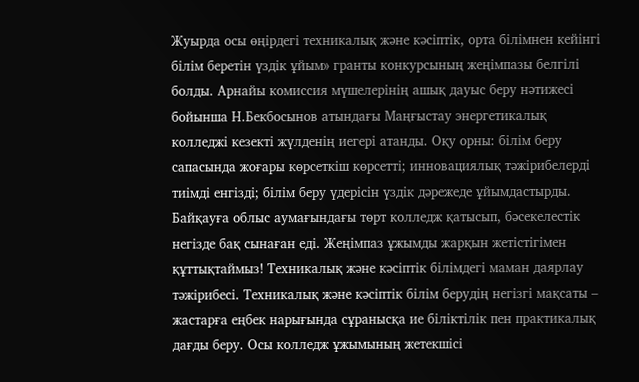Жуырда осы өңірдегі техникалық және кәсіптік, орта білімнен кейінгі білім беретін үздік ұйым» гранты конкурсының жеңімпазы белгілі болды. Арнайы комиссия мүшелерінің ашық дауыс беру нәтижесі бойынша Н.Бекбосынов атындағы Маңғыстау энергетикалық колледжі кезекті жүлденің иегері атанды. Оқу орны: білім беру сапасында жоғары көрсеткіш көрсетті; инновациялық тәжірибелерді тиімді енгізді; білім беру үдерісін үздік дәрежеде ұйымдастырды.
Байқауға облыс аумағындағы төрт колледж қатысып, бәсекелестік негізде бақ сынаған еді. Жеңімпаз ұжымды жарқын жетістігімен құттықтаймыз! Техникалық және кәсіптік білімдегі маман даярлау тәжірибесі. Техникалық және кәсіптік білім берудің негізгі мақсаты – жастарға еңбек нарығында сұранысқа ие біліктілік пен практикалық дағды беру. Осы колледж ұжымының жетекшісі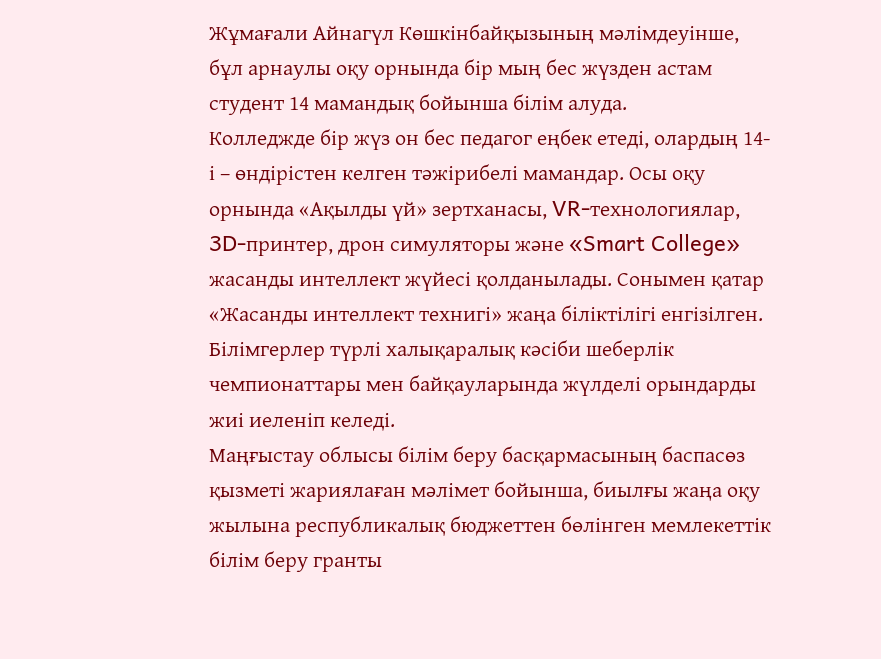Жұмағали Айнагүл Көшкінбайқызының мәлімдеуінше, бұл арнаулы оқу орнында бір мың бес жүзден астам студент 14 мамандық бойынша білім алуда.
Колледжде бір жүз он бес педагог еңбек етеді, олардың 14-і – өндірістен келген тәжірибелі мамандар. Осы оқу орнында «Ақылды үй» зертханасы, VR-технологиялар, 3D-принтер, дрон симуляторы және «Smart College» жасанды интеллект жүйесі қолданылады. Сонымен қатар «Жасанды интеллект технигі» жаңа біліктілігі енгізілген. Білімгерлер түрлі халықаралық кәсіби шеберлік чемпионаттары мен байқауларында жүлделі орындарды жиі иеленіп келеді.
Маңғыстау облысы білім беру басқармасының баспасөз қызметі жариялаған мәлімет бойынша, биылғы жаңа оқу жылына республикалық бюджеттен бөлінген мемлекеттік білім беру гранты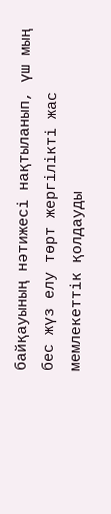байқауының нәтижесі нақтыланып, үш мың бес жүз елу төрт жергілікті жас мемлекеттік қолдауды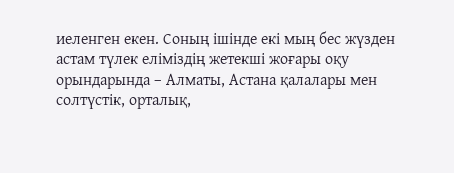иеленген екен. Соның ішінде екі мың бес жүзден астам түлек еліміздің жетекші жоғары оқу орындарында – Алматы, Астана қалалары мен солтүстік, орталық,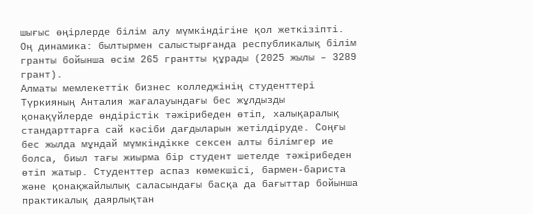шығыс өңірлерде білім алу мүмкіндігіне қол жеткізіпті. Оң динамика: былтырмен салыстырғанда республикалық білім гранты бойынша өсім 265 грантты құрады (2025 жылы – 3289 грант).
Алматы мемлекеттік бизнес колледжінің студенттері Түркияның Анталия жағалауындағы бес жұлдызды қонақүйлерде өндірістік тәжірибеден өтіп, халықаралық стандарттарға сай кәсіби дағдыларын жетілдіруде. Соңғы бес жылда мұндай мүмкіндікке сексен алты білімгер ие болса, биыл тағы жиырма бір студент шетелде тәжірибеден өтіп жатыр. Студенттер аспаз көмекшісі, бармен-бариста және қонақжайлылық саласындағы басқа да бағыттар бойынша практикалық даярлықтан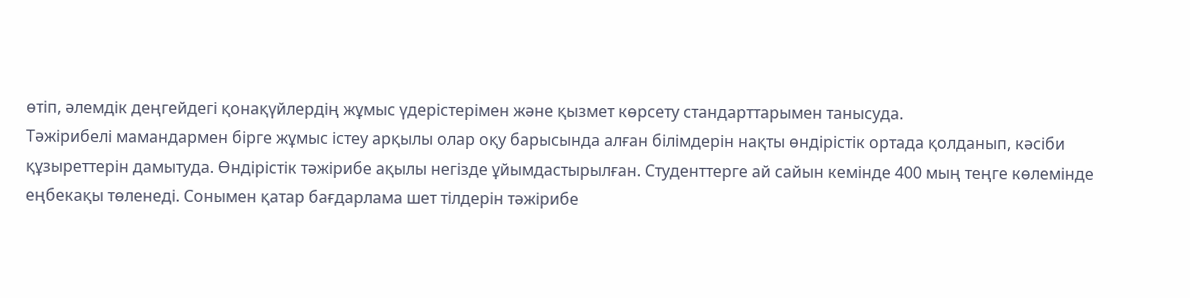өтіп, әлемдік деңгейдегі қонақүйлердің жұмыс үдерістерімен және қызмет көрсету стандарттарымен танысуда.
Тәжірибелі мамандармен бірге жұмыс істеу арқылы олар оқу барысында алған білімдерін нақты өндірістік ортада қолданып, кәсіби құзыреттерін дамытуда. Өндірістік тәжірибе ақылы негізде ұйымдастырылған. Студенттерге ай сайын кемінде 400 мың теңге көлемінде еңбекақы төленеді. Сонымен қатар бағдарлама шет тілдерін тәжірибе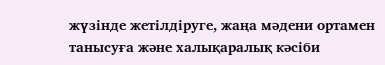жүзінде жетілдіруге, жаңа мәдени ортамен танысуға және халықаралық кәсіби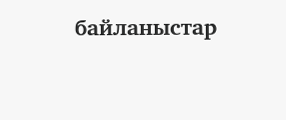байланыстар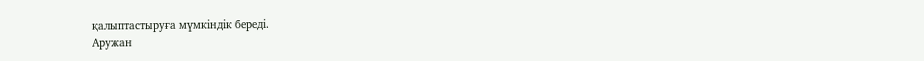қалыптастыруға мүмкіндік береді.
Аружан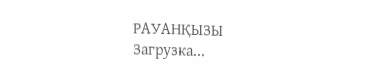РАУАНҚЫЗЫ
Загрузка...